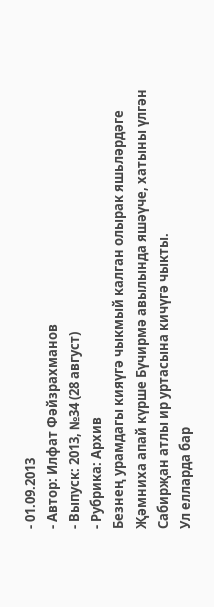- 01.09.2013
- Автор: Илфат Фәйзрахманов
- Выпуск: 2013, №34 (28 август)
- Рубрика: Архив
Безнең урамдагы кияүгә чыкмый калган олырак яшьләрдәге Җәмниха апай күрше Бүчирмә авылында яшәүче, хатыны үлгән Сабирҗан атлы ир уртасына кичүгә чыкты.
Ул елларда бар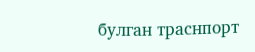булган траснпорт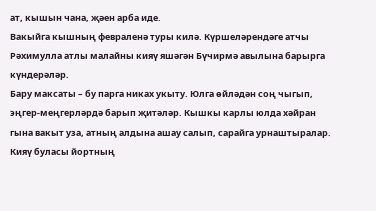ат, кышын чана, җәен арба иде.
Вакыйга кышның февраленә туры килә. Күршеләрендәге атчы Рәхимулла атлы малайны кияү яшәгән Бүчирмә авылына барырга күндерәләр.
Бару максаты – бу парга никах укыту. Юлга өйләдән соң чыгып, эңгер-меңгерләрдә барып җитәләр. Кышкы карлы юлда хәйран гына вакыт уза, атның алдына ашау салып, сарайга урнаштыралар.
Кияү буласы йортның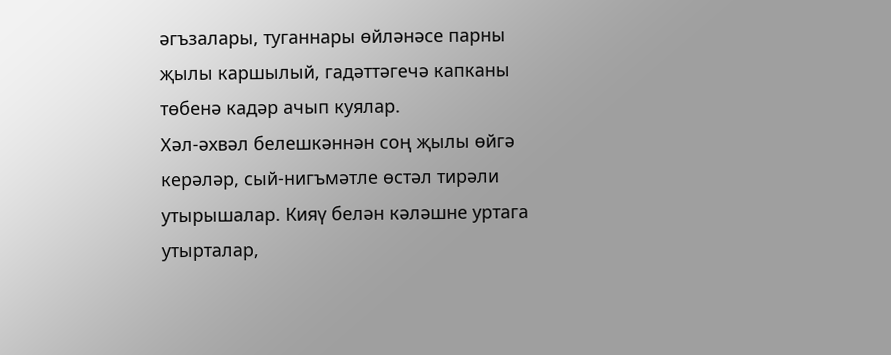әгъзалары, туганнары өйләнәсе парны җылы каршылый, гадәттәгечә капканы төбенә кадәр ачып куялар.
Хәл-әхвәл белешкәннән соң җылы өйгә керәләр, сый-нигъмәтле өстәл тирәли утырышалар. Кияү белән кәләшне уртага утырталар,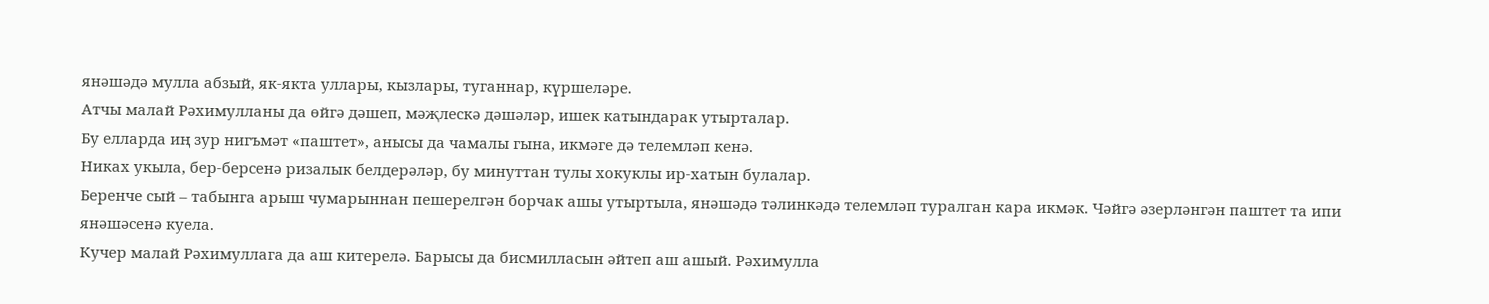янәшәдә мулла абзый, як-якта уллары, кызлары, туганнар, күршеләре.
Атчы малай Рәхимулланы да өйгә дәшеп, мәҗлескә дәшәләр, ишек катындарак утырталар.
Бу елларда иң зур нигъмәт «паштет», анысы да чамалы гына, икмәге дә телемләп кенә.
Никах укыла, бер-берсенә ризалык белдерәләр, бу минуттан тулы хокуклы ир-хатын булалар.
Беренче сый – табынга арыш чумарыннан пешерелгән борчак ашы утыртыла, янәшәдә тәлинкәдә телемләп туралган кара икмәк. Чәйгә әзерләнгән паштет та ипи янәшәсенә куела.
Кучер малай Рәхимуллага да аш китерелә. Барысы да бисмилласын әйтеп аш ашый. Рәхимулла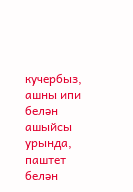кучербыз, ашны ипи белән ашыйсы урында, паштет белән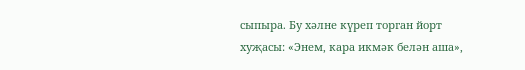сыпыра. Бу хәлне күреп торган йорт хуҗасы: «Энем, кара икмәк белән аша»,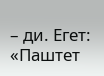– ди. Егет: «Паштет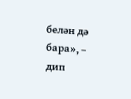белән дә бара», – дип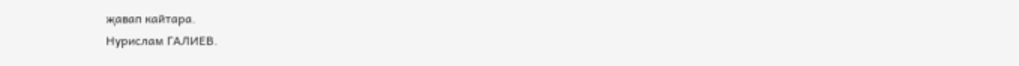җавап кайтара.
Нурислам ГАЛИЕВ.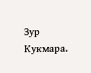Зур Кукмара.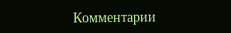Комментарии